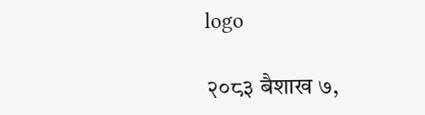logo

२०८३ बैशाख ७,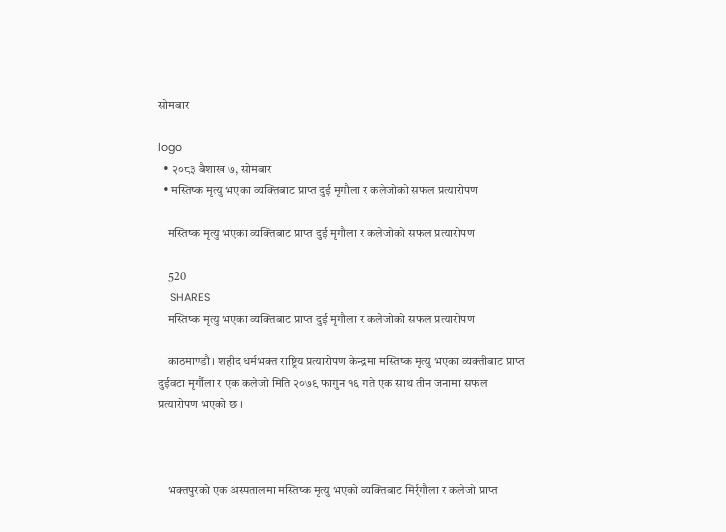सोमबार

logo
  • २०८३ बैशाख ७, सोमबार
  • मस्तिष्क मृत्यु भएका व्यक्तिबाट प्राप्त दुई मृगौला र कलेजोको सफल प्रत्यारोपण

    मस्तिष्क मृत्यु भएका व्यक्तिबाट प्राप्त दुई मृगौला र कलेजोको सफल प्रत्यारोपण

    520
    SHARES
    मस्तिष्क मृत्यु भएका व्यक्तिबाट प्राप्त दुई मृगौला र कलेजोको सफल प्रत्यारोपण

    काठमाण्डौ । शहीद धर्मभक्त राष्ट्रिय प्रत्यारोपण केन्द्रमा मस्तिष्क मृत्यु भएका व्यक्तीबाट प्राप्त दुईवटा मृर्गौला र एक कलेजो मिति २०७९ फागुन १६ गते एक साथ तीन जनामा सफल प्रत्यारोपण भएको छ ।



    भक्तपुरको एक अस्पतालमा मस्तिष्क मृत्यु भएको व्यक्तिबाट मिर्र्गौला र कलेजो प्राप्त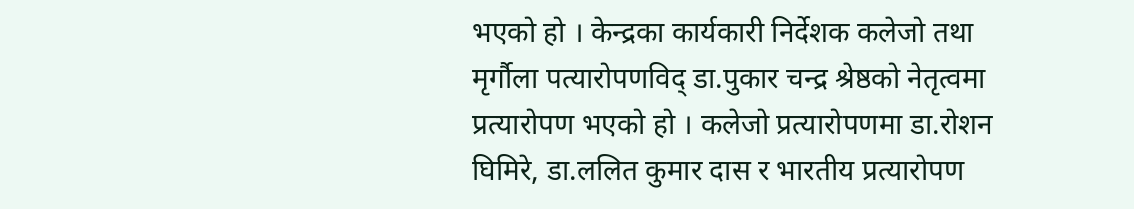भएको हो । केन्द्रका कार्यकारी निर्देशक कलेजो तथा मृर्गौला पत्यारोपणविद् डा.पुकार चन्द्र श्रेष्ठको नेतृत्वमा प्रत्यारोपण भएको हो । कलेजो प्रत्यारोपणमा डा.रोशन घिमिरे, डा.ललित कुमार दास र भारतीय प्रत्यारोपण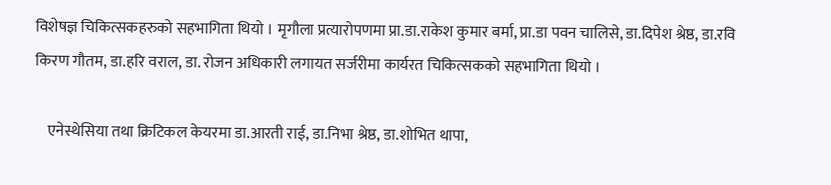विशेषज्ञ चिकित्सकहरुको सहभागिता थियो । मृगौला प्रत्यारोपणमा प्रा.डा.राकेश कुमार बर्मा, प्रा.डा पवन चालिसे, डा.दिपेश श्रेष्ठ, डा.रवि किरण गौतम, डा.हरि वराल, डा. रोजन अधिकारी लगायत सर्जरीमा कार्यरत चिकित्सकको सहभागिता थियो ।

    एनेस्थेसिया तथा क्रिटिकल केयरमा डा.आरती राई, डा.निभा श्रेष्ठ, डा.शोभित थापा,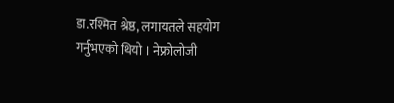डा.रश्मित श्रेष्ठ, लगायतले सहयोग गर्नुभएको थियो । नेफ्रोलोजी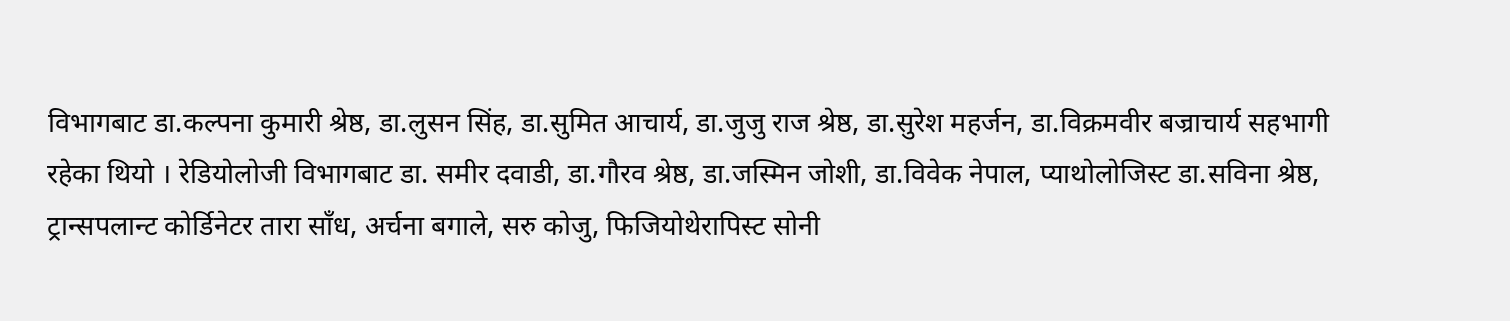विभागबाट डा.कल्पना कुमारी श्रेष्ठ, डा.लुसन सिंह, डा.सुमित आचार्य, डा.जुजु राज श्रेष्ठ, डा.सुरेश महर्जन, डा.विक्रमवीर बज्राचार्य सहभागी रहेका थियो । रेडियोलोजी विभागबाट डा. समीर दवाडी, डा.गौरव श्रेष्ठ, डा.जस्मिन जोशी, डा.विवेक नेपाल, प्याथोलोजिस्ट डा.सविना श्रेष्ठ, ट्रान्सपलान्ट कोर्डिनेटर तारा साँध, अर्चना बगाले, सरु कोजु, फिजियोथेरापिस्ट सोनी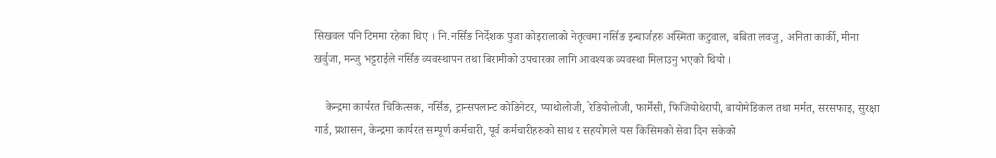सिखवल पनि टिममा रहेका थिए । नि.नर्सिङ निर्देशक पुजा कोइरालाको नेतृत्वमा नर्सिङ इन्चार्जहरु अस्मिता कटुवाल, बबिता लवजु, अनिता कार्की, मीना खर्वुजा, मन्जु भट्टराईले नर्सिङ व्यवस्थापन तथा बिरामीको उपचारका लागि आवश्यक व्यवस्था मिलाउनु भएको थियो ।

    केन्द्रमा कार्यरत चिकित्सक, नर्सिङ, ट्रान्सपलान्ट कोडिनेटर, प्याथोलोजी, रेडियोलोजी, फार्मेसी, फिजियोथेरापी, बायोमेडिकल तथा मर्मत, सरसफाइ, सुरक्षा गार्ड, प्रशासन, केन्द्रमा कार्यरत सम्पूर्ण कर्मचारी, पूर्व कर्मचारीहरुको साथ र सहयोगले यस किसिमको सेवा दिन सकेको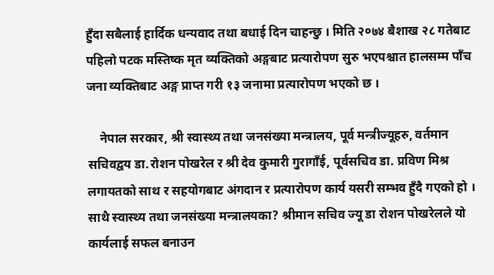हुँदा सबैलाई हार्दिक धन्यवाद तथा बधाई दिन चाहन्छु । मिति २०७४ बैशाख २८ गतेबाट पहिलो पटक मस्तिष्क मृत व्यक्तिको अङ्गबाट प्रत्यारोपण सुरु भएपश्चात हालसम्म पाँच जना व्यक्तिबाट अङ्ग प्राप्त गरी १३ जनामा प्रत्यारोपण भएको छ ।

    नेपाल सरकार, श्री स्वास्थ्य तथा जनसंख्या मन्त्रालय, पूर्व मन्त्रीज्यूहरु, वर्तमान सचिवद्वय डा.रोशन पोखरेल र श्री देव कुमारी गुरागाँई, पूर्वसचिव डा. प्रविण मिश्र लगायतको साथ र सहयोगबाट अंगदान र प्रत्यारोपण कार्य यसरी सम्भव हुँदै गएको हो । साथै स्वास्थ्य तथा जनसंख्या मन्त्रालयका? श्रीमान सचिव ज्यू डा रोशन पोखरेलले यो कार्यलाई सफल बनाउन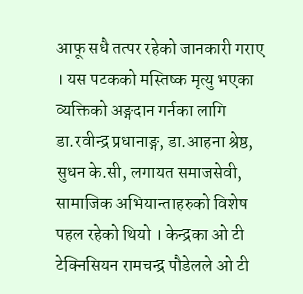आफू सधै तत्पर रहेको जानकारी गराए । यस पटकको मस्तिष्क मृत्यु भएका व्यक्तिको अङ्गदान गर्नका लागि डा.रवीन्द्र प्रधानाङ्ग, डा.आहना श्रेष्ठ, सुधन के.सी, लगायत समाजसेवी, सामाजिक अभियान्ताहरुको विशेष पहल रहेको थियो । केन्द्रका ओ टी टेक्निसियन रामचन्द्र पौडेलले ओ टी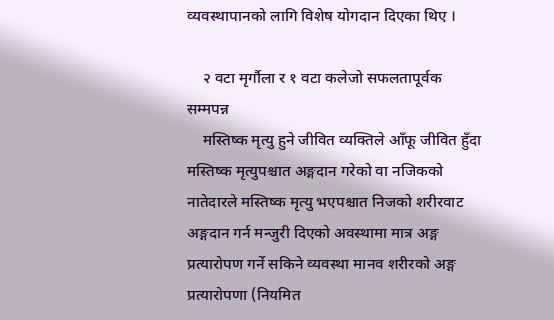व्यवस्थापानको लागि विशेष योगदान दिएका थिए ।

    २ वटा मृर्गौला र १ वटा कलेजो सफलतापूर्वक सम्मपन्न
    मस्तिष्क मृत्यु हुने जीवित व्यक्तिले आँफू जीवित हुँदा मस्तिष्क मृत्युपश्चात अङ्गदान गरेको वा नजिकको नातेदारले मस्तिष्क मृत्यु भएपश्चात निजको शरीरवाट अङ्गदान गर्न मन्जुरी दिएको अवस्थामा मात्र अङ्ग प्रत्यारोपण गर्ने सकिने व्यवस्था मानव शरीरको अङ्ग प्रत्यारोपणा (नियमित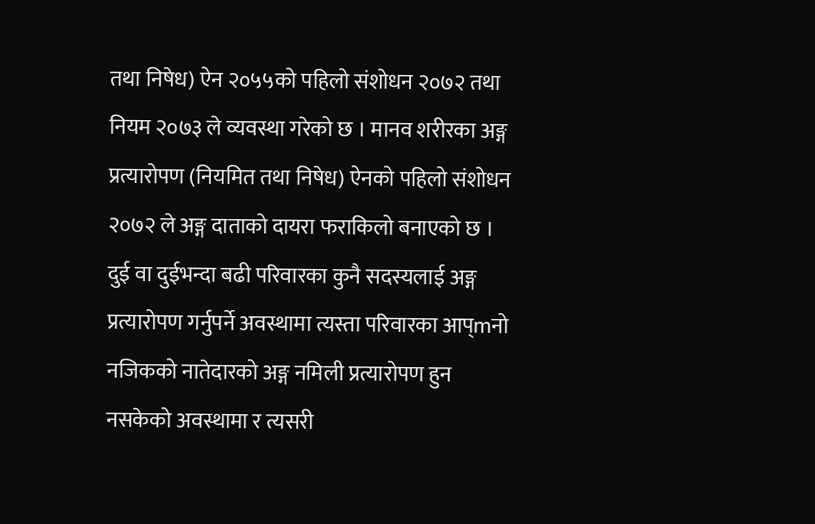तथा निषेध) ऐन २०५५को पहिलो संशोधन २०७२ तथा नियम २०७३ ले व्यवस्था गरेको छ । मानव शरीरका अङ्ग प्रत्यारोपण (नियमित तथा निषेध) ऐनको पहिलो संशोधन २०७२ ले अङ्ग दाताको दायरा फराकिलो बनाएको छ । दुई वा दुईभन्दा बढी परिवारका कुनै सदस्यलाई अङ्ग प्रत्यारोपण गर्नुपर्ने अवस्थामा त्यस्ता परिवारका आप्mनो नजिकको नातेदारको अङ्ग नमिली प्रत्यारोपण हुन नसकेको अवस्थामा र त्यसरी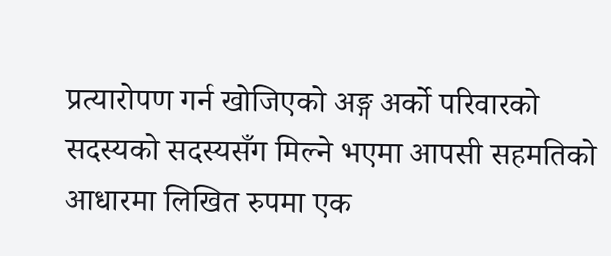प्रत्यारोपण गर्न खोजिएको अङ्ग अर्को परिवारको सदस्यको सदस्यसँग मिल्ने भएमा आपसी सहमतिको आधारमा लिखित रुपमा एक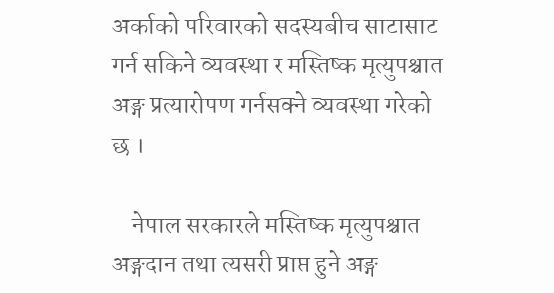अर्काको परिवारको सदस्यबीच साटासाट गर्न सकिने व्यवस्था र मस्तिष्क मृत्युपश्चात अङ्ग प्रत्यारोपण गर्नसक्ने व्यवस्था गरेको छ ।

    नेपाल सरकारले मस्तिष्क मृत्युपश्चात अङ्गदान तथा त्यसरी प्राप्त हुने अङ्ग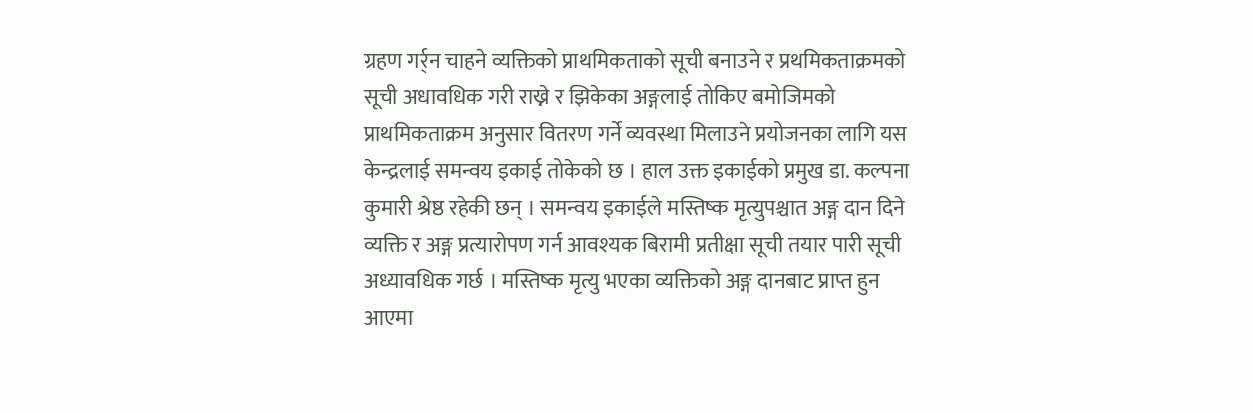ग्रहण गर्र्न चाहने व्यक्तिको प्राथमिकताको सूची बनाउने र प्रथमिकताक्रमको सूची अधावधिक गरी राख्ने र झिकेका अङ्गलाई तोकिए बमोजिमको प्राथमिकताक्रम अनुसार वितरण गर्ने व्यवस्था मिलाउने प्रयोजनका लागि यस केन्द्रलाई समन्वय इकाई तोकेको छ । हाल उक्त इकाईको प्रमुख डा. कल्पना कुमारी श्रेष्ठ रहेकी छन् । समन्वय इकाईले मस्तिष्क मृत्युपश्चात अङ्ग दान दिने व्यक्ति र अङ्ग प्रत्यारोपण गर्न आवश्यक बिरामी प्रतीक्षा सूची तयार पारी सूची अध्यावधिक गर्छ । मस्तिष्क मृत्यु भएका व्यक्तिको अङ्ग दानबाट प्राप्त हुन आएमा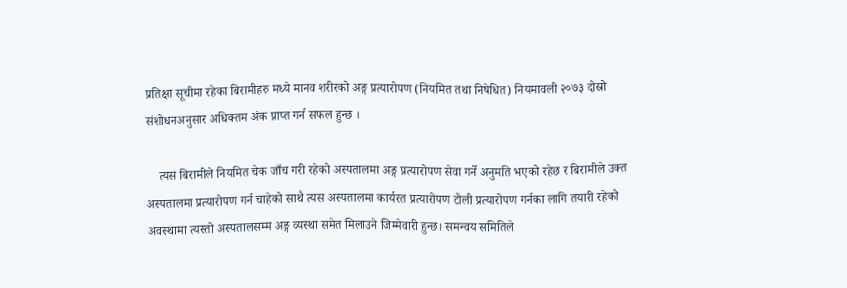प्रतिक्षा सूचीमा रहेका बिरामीहरु मध्ये मानव शरीरको अङ्ग प्रत्यारोपण (नियमित तथा निषेधित) नियमावली २०७३ दोस्रो संशोधनअनुसार अधिक्तम अंक प्राप्त गर्न सफल हुन्छ ।

    त्यस बिरामीले नियमित चेक जाँच गरी रहेको अस्पतालमा अङ्ग प्रत्यारोपण सेवा गर्ने अनुमति भएको रहेछ र बिरामीले उक्त अस्पतालमा प्रत्यारोपण गर्न चाहेको साथै त्यस अस्पतालमा कार्यरत प्रत्यारोपण टोली प्रत्यारोपण गर्नका लागि तयारी रहेको अवस्थामा त्यस्तो अस्पतालसम्म अङ्ग व्यस्था समेत मिलाउने जिम्मेवारी हुन्छ। समन्वय समितिले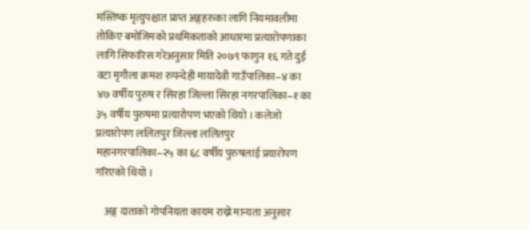मस्तिष्क मृत्युपश्चात प्राप्त अङ्गहरुका लागि नियमावलीमा तोकिए बमोजिमको प्रथमिकताको आधारमा प्रत्यारोपणाका लागि सिफारिस गरेअनुसार मिति २०७९ फागुन १६ गते दुई वटा मृगौला क्रमश रुपन्देही मायादेवी गाउँपालिका–४ का ४७ वर्षीय पुरुष र सिरहा जिल्ला सिरहा नगरपालिका–१ का ३५ वर्षीय पुरुषमा प्रत्यारोपण भएको थियो । कलेजो प्रत्यारोपण ललितपुर जिल्ला ललितपुर महानगरपालिका–२५ का ६८ वर्षीय पुरुषलाई प्रयारोपण गरिएको थियो ।

    अङ्ग दाताको गोपनियता कायम राख्ने मान्यता अनुसार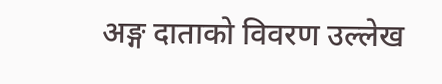अङ्ग दाताको विवरण उल्लेख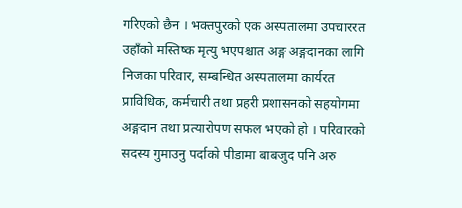गरिएको छैन । भक्तपुरको एक अस्पतालमा उपचाररत उहाँको मस्तिष्क मृत्यु भएपश्चात अङ्ग अङ्गदानका लागि निजका परिवार, सम्बन्धित अस्पतालमा कार्यरत प्राविधिक, कर्मचारी तथा प्रहरी प्रशासनको सहयोगमा अङ्गदान तथा प्रत्यारोपण सफल भएको हो । परिवारको सदस्य गुमाउनु पर्दाको पीडामा बाबजुद पनि अरु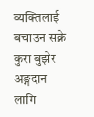व्यक्तिलाई बचाउन सक्ने कुरा बुझेर अङ्गदान लागि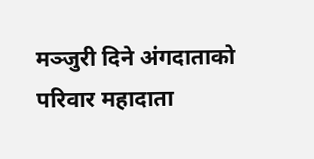मञ्जुरी दिने अंगदाताको परिवार महादाता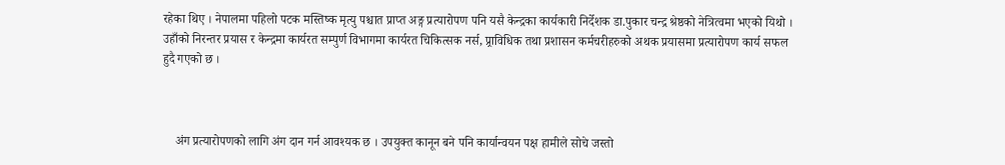रहेका थिए । नेपालमा पहिलो पटक मस्तिष्क मृत्यु पश्चात प्राप्त अङ्ग प्रत्यारोपण पनि यसै केन्द्रका कार्यकारी निर्देशक डा.पुकार चन्द्र श्रेष्ठको नेत्रित्वमा भएको यिथो । उहाँको निरन्तर प्रयास र केन्द्रमा कार्यरत सम्पुर्ण विभागमा कार्यरत चिकित्सक नर्स, प्र्राविधिक तथा प्रशासन कर्मचरीहरुको अथक प्रयासमा प्रत्यारोपण कार्य सफल हुदै गएको छ ।



    अंग प्रत्यारोपणको लागि अंग दान गर्न आवश्यक छ । उपयुक्त कानून बने पनि कार्यान्वयन पक्ष हामीले सोचे जस्तो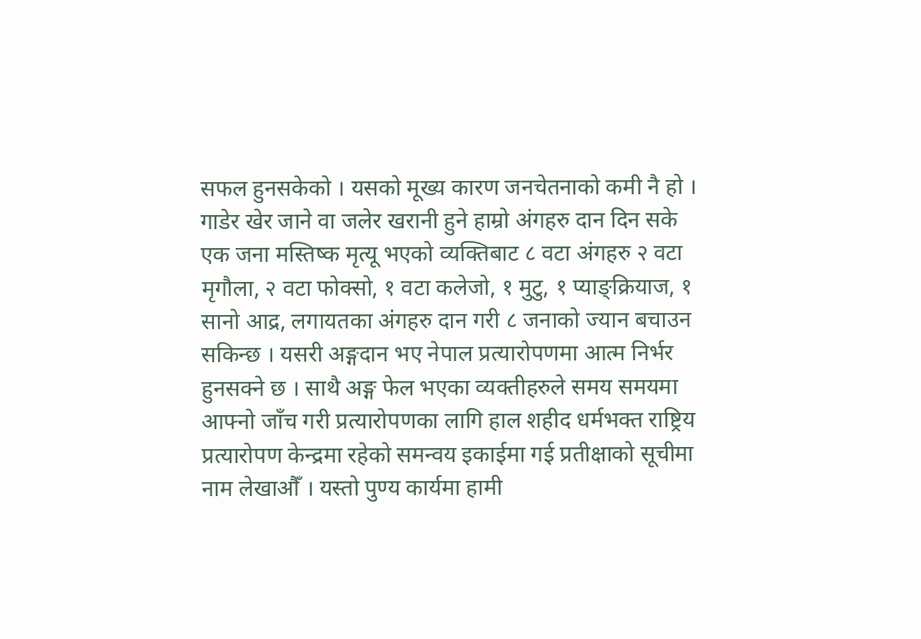सफल हुनसकेको । यसको मूख्य कारण जनचेतनाको कमी नै हो । गाडेर खेर जाने वा जलेर खरानी हुने हाम्रो अंगहरु दान दिन सके एक जना मस्तिष्क मृत्यू भएको व्यक्तिबाट ८ वटा अंगहरु २ वटा मृगौला, २ वटा फोक्सो, १ वटा कलेजो, १ मुटु, १ प्याङ्क्रियाज, १ सानो आद्र, लगायतका अंगहरु दान गरी ८ जनाको ज्यान बचाउन सकिन्छ । यसरी अङ्गदान भए नेपाल प्रत्यारोपणमा आत्म निर्भर हुनसक्ने छ । साथै अङ्ग फेल भएका व्यक्तीहरुले समय समयमा आफ्नो जाँच गरी प्रत्यारोपणका लागि हाल शहीद धर्मभक्त राष्ट्रिय प्रत्यारोपण केन्द्रमा रहेको समन्वय इकाईमा गई प्रतीक्षाको सूचीमा नाम लेखाऔँ । यस्तो पुण्य कार्यमा हामी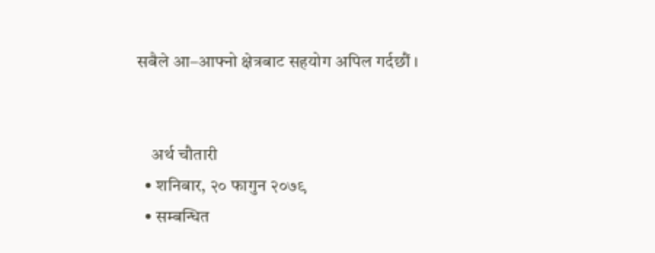सबैले आ–आफ्नो क्षेत्रबाट सहयोग अपिल गर्दछौं ।


    अर्थ चौतारी
  • शनिबार, २० फागुन २०७९
  • सम्बन्धित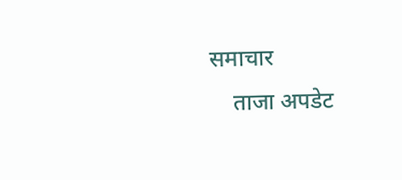समाचार
    ताजा अपडेट